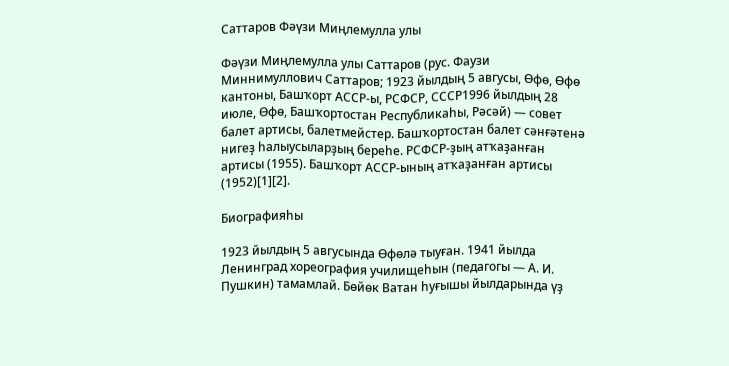Саттаров Фәүзи Миңлемулла улы

Фәүзи Миңлемулла улы Саттаров (рус. Фаузи Миннимуллович Саттаров; 1923 йылдың 5 авгусы, Өфө, Өфө кантоны, Башҡорт АССР-ы, РСФСР, СССР1996 йылдың 28 июле, Өфө, Башҡортостан Республикаhы, Рәсәй) — совет балет артисы, балетмейстер. Башҡортостан балет сәнғәтенә нигеҙ һалыусыларҙың береһе. РСФСР-ҙың атҡаҙанған артисы (1955). Башҡорт АССР-ының атҡаҙанған артисы (1952)[1][2].

Биографияһы

1923 йылдың 5 авгусында Өфөлә тыуған. 1941 йылда Ленинград хореография училищеһын (педагогы — А. И. Пушкин) тамамлай. Бөйөк Ватан һуғышы йылдарында үҙ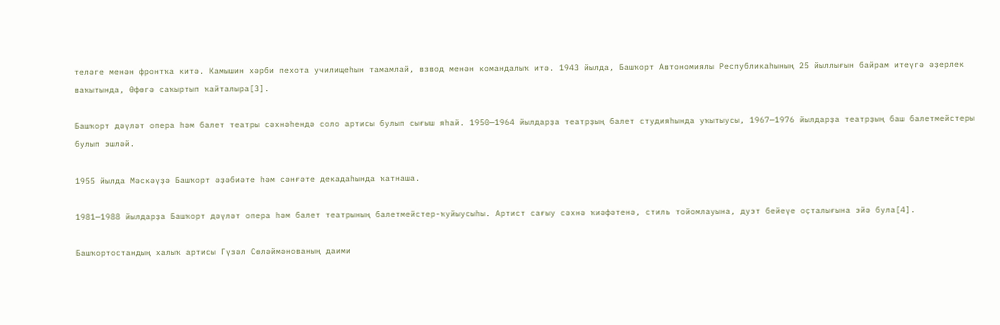теләге менән фронтҡа китә. Камышин хәрби пехота училищеһын тамамлай, взвод менән командалыҡ итә. 1943 йылда, Башҡорт Автономиялы Республикаһының 25 йыллығын байрам итеүгә әҙерлек ваҡытында, Өфөгә саҡыртып ҡайталыра[3].

Башҡорт дәүләт опера һәм балет театры сәхнәһендә соло артисы булып сығыш яһай. 1950—1964 йылдарҙа театрҙың балет студияһында уҡытыусы, 1967—1976 йылдарҙа театрҙың баш балетмейстеры булып эшләй.

1955 йылда Мәскәүҙә Башҡорт әҙәбиәте һәм сәнғәте декадаһында ҡатнаша.

1981—1988 йылдарҙа Башҡорт дәүләт опера һәм балет театрының балетмейстер-ҡуйыусыһы. Артист сағыу сәхнә ҡиәфәтенә, стиль тойомлауына, дуэт бейеүе оҫталығына эйә була[4].

Башҡортостандың халыҡ артисы Гүзәл Сөләймәнованың даими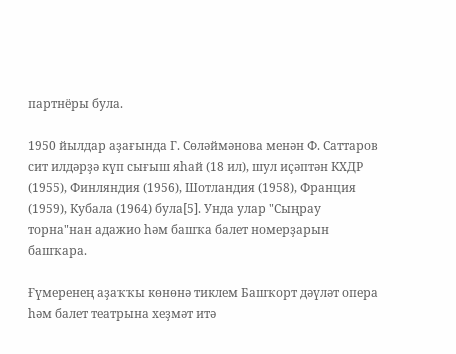партнёры була.

1950 йылдар аҙағында Г. Сөләймәнова менән Ф. Саттаров сит илдәрҙә күп сығыш яһай (18 ил), шул иҫәптән КХДР (1955), Финляндия (1956), Шотландия (1958), Франция (1959), Кубала (1964) була[5]. Унда улар "Сыңрау торна"нан адажио һәм башҡа балет номерҙарын башҡара.

Ғүмеренең аҙаҡҡы көнөнә тиклем Башҡорт дәүләт опера һәм балет театрына хеҙмәт итә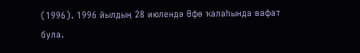(1996). 1996 йылдың 28 июлендә Өфө ҡалаһында вафат була.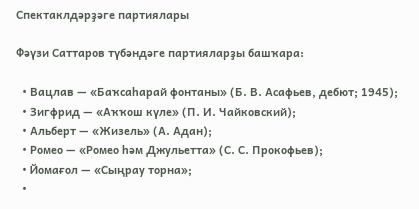Спектаклдәрҙәге партиялары

Фәүзи Саттаров түбәндәге партияларҙы башҡара:

  • Вацлав — «Баҡсаһарай фонтаны» (Б. В. Асафьев, дебют; 1945);
  • Зигфрид — «Аҡҡош күле» (П. И. Чайковский);
  • Альберт — «Жизель» (А. Адан);
  • Ромео — «Ромео һәм Джульетта» (С. С. Прокофьев);
  • Йомағол — «Сыңрау торна»;
  •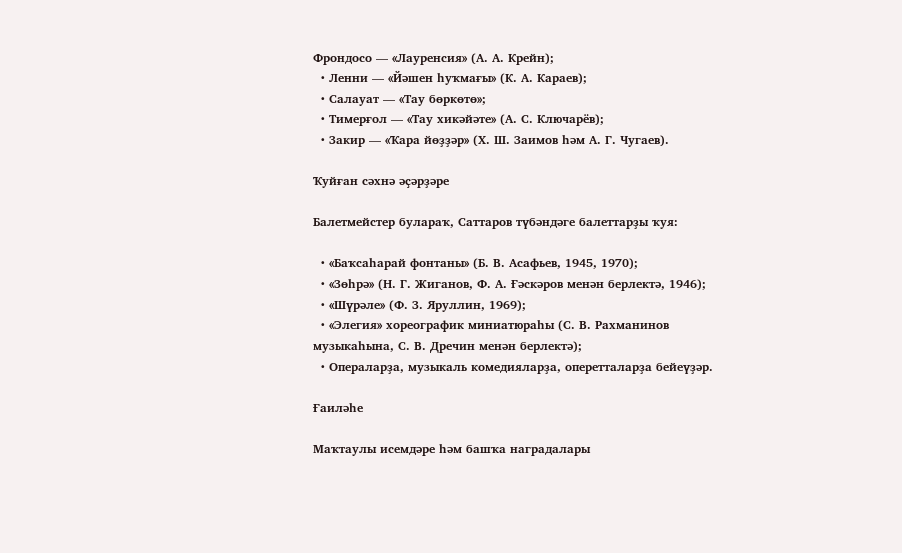Фрондосо — «Лауренсия» (А. А. Крейн);
  • Ленни — «Йәшен һуҡмағы» (К. А. Караев);
  • Салауат — «Тау бөркөтө»;
  • Тимерғол — «Тау хикәйәте» (А. С. Ключарёв);
  • Закир — «Ҡара йөҙҙәр» (Х. Ш. Заимов һәм А. Г. Чугаев).

Ҡуйған сәхнә әҫәрҙәре

Балетмейстер булараҡ, Саттаров түбәндәге балеттарҙы ҡуя:

  • «Баҡсаһарай фонтаны» (Б. В. Асафьев, 1945, 1970);
  • «Зөһрә» (Н. Г. Жиганов, Ф. А. Ғәскәров менән берлектә, 1946);
  • «Шүрәле» (Ф. З. Яруллин, 1969);
  • «Элегия» хореографик миниатюраһы (С. В. Рахманинов музыкаһына, С. В. Дречин менән берлектә);
  • Операларҙа, музыкаль комедияларҙа, оперетталарҙа бейеүҙәр.

Ғаиләһе

Маҡтаулы исемдәре һәм башҡа наградалары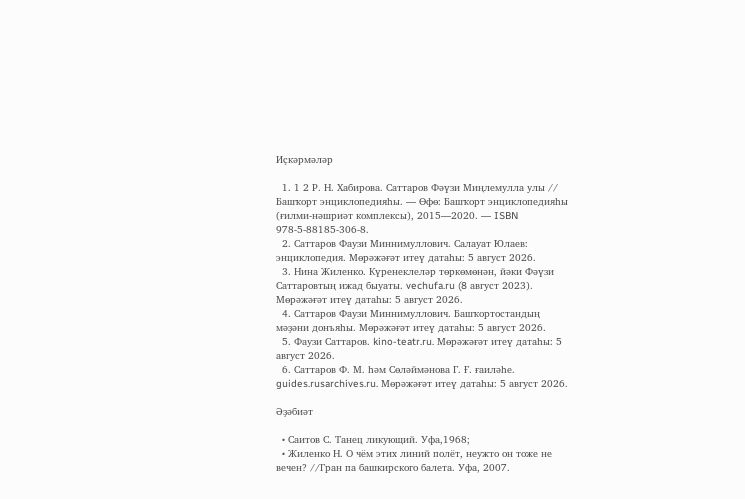Иҫкәрмәләр

  1. 1 2 Р. Н. Хабирова. Саттаров Фәүзи Миңлемулла улы // Башҡорт энциклопедияһы. — Өфө: Башҡорт энциклопедияһы (ғилми-нәшриәт комплексы), 2015—2020. — ISBN 978-5-88185-306-8.
  2. Саттаров Фаузи Миннимуллович. Салауат Юлаев: энциклопедия. Мөрәжәғәт итеү датаһы: 5 август 2026.
  3. Нина Жиленко. Күренеклеләр төркөмөнән, йәки Фәүзи Саттаровтың ижад быуаты. vechufa.ru (8 август 2023). Мөрәжәғәт итеү датаһы: 5 август 2026.
  4. Саттаров Фаузи Миннимуллович. Башҡортостандың мәҙәни донъяһы. Мөрәжәғәт итеү датаһы: 5 август 2026.
  5. Фаузи Саттаров. kino-teatr.ru. Мөрәжәғәт итеү датаһы: 5 август 2026.
  6. Саттаров Ф. М. һәм Сөләймәнова Г. Ғ. ғаиләһе. guides.rusarchives.ru. Мөрәжәғәт итеү датаһы: 5 август 2026.

Әҙәбиәт

  • Саитов С. Танец ликующий. Уфа,1968;
  • Жиленко Н. О чём этих линий полёт, неужто он тоже не вечен? //Гран па башкирского балета. Уфа, 2007.